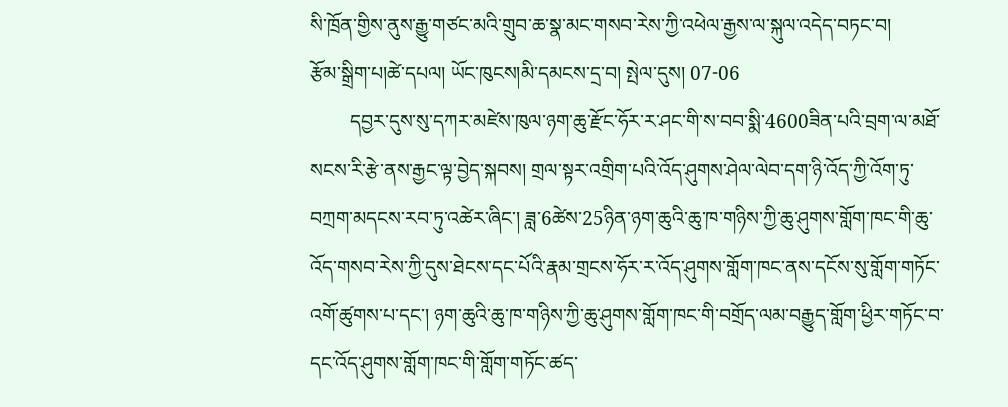སི་ཁྲོན་གྱིས་ནུས་རྒྱུ་གཙང་མའི་གྲུབ་ཆ་སྣ་མང་གསབ་རེས་ཀྱི་འཕེལ་རྒྱས་ལ་སྐུལ་འདེད་བཏང་བ།
རྩོམ་སྒྲིག་པ།ཚེ་དཔལ། ཡོང་ཁུངས།མི་དམངས་དྲ་བ། སྤེལ་དུས། 07-06
        དབྱར་དུས་སུ་དཀར་མཛེས་ཁུལ་ཉག་ཆུ་རྫོང་ཧོར་ར་ཤང་གི་ས་བབ་སྨི་4600ཟིན་པའི་བྲག་ལ་མཐོ་སངས་རི་རྩེ་ནས་རྒྱང་ལྟ་བྱེད་སྐབས། གྲལ་སྟར་འགྲིག་པའི་འོད་ཤུགས་ཤེལ་ལེབ་དག་ཉི་འོད་ཀྱི་འོག་ཏུ་བཀྲག་མདངས་རབ་ཏུ་འཚེར་ཞིང་། ཟླ་6ཚེས་25ཉིན་ཉག་ཆུའི་ཆུ་ཁ་གཉིས་ཀྱི་ཆུ་ཤུགས་གློག་ཁང་གི་ཆུ་འོད་གསབ་རེས་ཀྱི་དུས་ཐེངས་དང་པོའི་རྣམ་གྲངས་ཧོར་ར་འོད་ཤུགས་གློག་ཁང་ནས་དངོས་སུ་གློག་གཏོང་འགོ་ཚུགས་པ་དང་། ཉག་ཆུའི་ཆུ་ཁ་གཉིས་ཀྱི་ཆུ་ཤུགས་གློག་ཁང་གི་བགྲོད་ལམ་བརྒྱུད་གློག་ཕྱིར་གཏོང་བ་དང་འོད་ཤུགས་གློག་ཁང་གི་གློག་གཏོང་ཚད་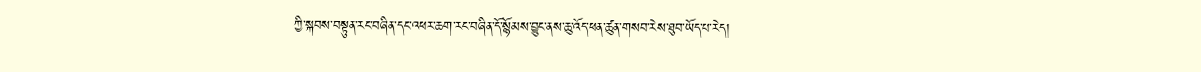ཀྱི་སྐབས་བསྟུན་རང་བཞིན་དང་འཕར་ཆག་རང་བཞིན་དོ་སྙོམས་བྱུང་ནས་ཆུ་འོད་ཕན་ཚུན་གསབ་རེས་ཐུབ་ཡོད་པ་རེད།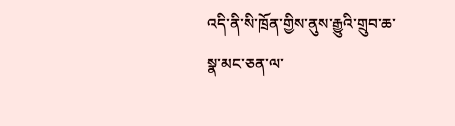འདི་ནི་སི་ཁྲོན་གྱིས་ནུས་རྒྱུའི་གྲུབ་ཆ་སྣ་མང་ཅན་ལ་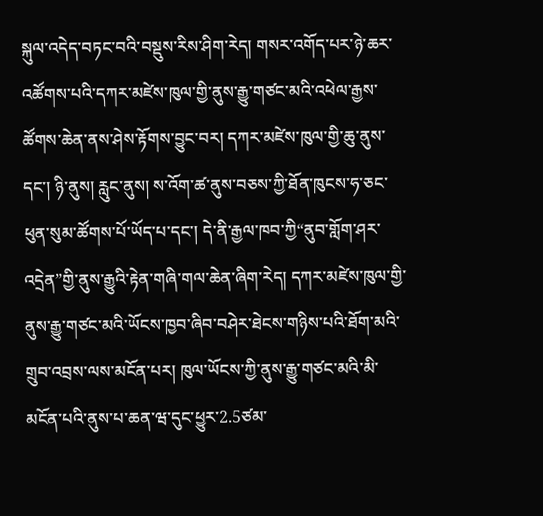སྐུལ་འདེད་བཏང་བའི་བསྡུས་རིས་ཤིག་རེད། གསར་འགོད་པར་ཉེ་ཆར་འཚོགས་པའི་དཀར་མཛེས་ཁུལ་གྱི་ནུས་རྒྱུ་གཙང་མའི་འཕེལ་རྒྱས་ཚོགས་ཆེན་ནས་ཤེས་རྟོགས་བྱུང་བར། དཀར་མཛེས་ཁུལ་གྱི་ཆུ་ནུས་དང་། ཉི་ནུས། རླུང་ནུས། ས་འོག་ཚ་ནུས་བཅས་ཀྱི་ཐོན་ཁུངས་ཧ་ཅང་ཕུན་སུམ་ཚོགས་པོ་ཡོད་པ་དང་། དེ་ནི་རྒྱལ་ཁབ་ཀྱི“ནུབ་གློག་ཤར་འདྲེན”གྱི་ནུས་རྒྱུའི་རྟེན་གཞི་གལ་ཆེན་ཞིག་རེད། དཀར་མཛེས་ཁུལ་གྱི་ནུས་རྒྱུ་གཙང་མའི་ཡོངས་ཁྱབ་ཞིབ་བཤེར་ཐེངས་གཉིས་པའི་ཐོག་མའི་གྲུབ་འབྲས་ལས་མངོན་པར། ཁུལ་ཡོངས་ཀྱི་ནུས་རྒྱུ་གཙང་མའི་མི་མངོན་པའི་ནུས་པ་ཆན་ཝ་དུང་ཕྱུར་2.5ཙམ་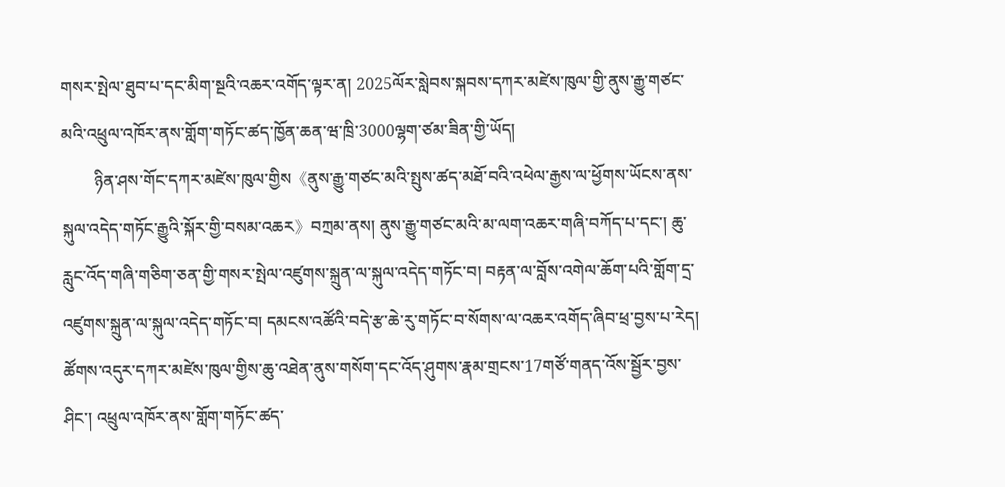གསར་སྤེལ་ཐུབ་པ་དང་མིག་སྔའི་འཆར་འགོད་ལྟར་ན། 2025ལོར་སླེབས་སྐབས་དཀར་མཛེས་ཁུལ་གྱི་ནུས་རྒྱུ་གཙང་མའི་འཕྲུལ་འཁོར་ནས་གློག་གཏོང་ཚད་ཁྱོན་ཆན་ཝ་ཁྲི་3000ལྷག་ཙམ་ཟིན་གྱི་ཡོད།
        ཉིན་ཤས་གོང་དཀར་མཛེས་ཁུལ་གྱིས《ནུས་རྒྱུ་གཙང་མའི་སྤུས་ཚད་མཐོ་བའི་འཕེལ་རྒྱས་ལ་ཕྱོགས་ཡོངས་ནས་སྐུལ་འདེད་གཏོང་རྒྱུའི་སྐོར་གྱི་བསམ་འཆར》བཀྲམ་ནས། ནུས་རྒྱུ་གཙང་མའི་མ་ལག་འཆར་གཞི་བཀོད་པ་དང་། ཆུ་རླུང་འོད་གཞི་གཅིག་ཅན་གྱི་གསར་སྤེལ་འཛུགས་སྐྲུན་ལ་སྐུལ་འདེད་གཏོང་བ། བརྟན་ལ་བློས་འགེལ་ཆོག་པའི་གློག་དྲ་འཛུགས་སྐྲུན་ལ་སྐུལ་འདེད་གཏོང་བ། དམངས་འཚོའི་བདེ་རྩ་ཆེ་རུ་གཏོང་བ་སོགས་ལ་འཆར་འགོད་ཞིབ་ཕྲ་བྱས་པ་རེད། ཚོགས་འདུར་དཀར་མཛེས་ཁུལ་གྱིས་ཆུ་འཐེན་ནུས་གསོག་དང་འོད་ཤུགས་རྣམ་གྲངས་17གཙོ་གནད་འོས་སྦྱོར་བྱས་ཤིང་། འཕྲུལ་འཁོར་ནས་གློག་གཏོང་ཚད་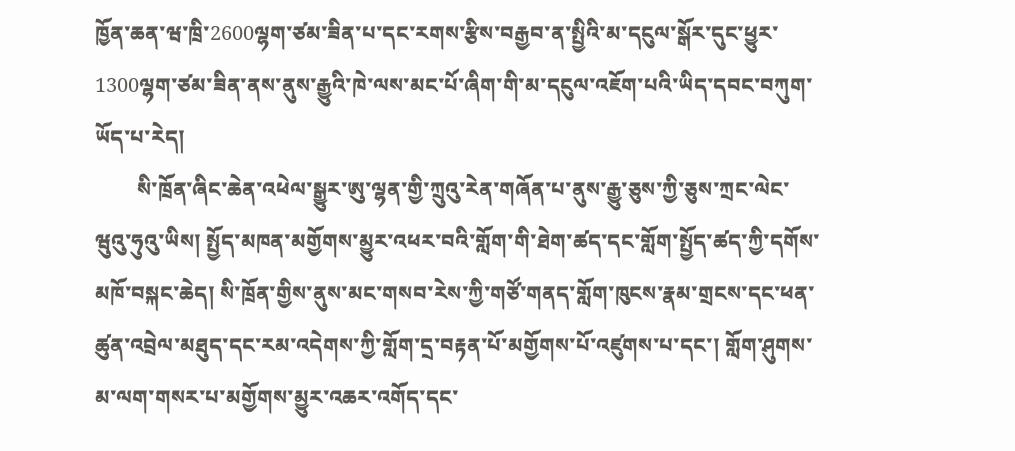ཁྱོན་ཆན་ཝ་ཁྲི་2600ལྷག་ཙམ་ཟིན་པ་དང་རགས་རྩིས་བརྒྱབ་ན་སྤྱིའི་མ་དངུལ་སྒོར་དུང་ཕྱུར་1300ལྷག་ཙམ་ཟིན་ནས་ནུས་རྒྱུའི་ཁེ་ལས་མང་པོ་ཞིག་གི་མ་དངུལ་འཇོག་པའི་ཡིད་དབང་བཀུག་ཡོད་པ་རེད།
        སི་ཁྲོན་ཞིང་ཆེན་འཕེལ་སྒྱུར་ཨུ་ལྷན་གྱི་ཀྲུའུ་རེན་གཞོན་པ་ནུས་རྒྱུ་ཅུས་ཀྱི་ཅུས་ཀྲང་ལེང་ཝུའུ་ཧུའུ་ཡིས། སྤྱོད་མཁན་མགྱོགས་མྱུར་འཕར་བའི་གློག་གི་ཐེག་ཚད་དང་གློག་སྤྱོད་ཚད་ཀྱི་དགོས་མཁོ་བསྐང་ཆེད། སི་ཁྲོན་གྱིས་ནུས་མང་གསབ་རེས་ཀྱི་གཙོ་གནད་གློག་ཁུངས་རྣམ་གྲངས་དང་ཕན་ཚུན་འབྲེལ་མཐུད་དང་རམ་འདེགས་ཀྱི་གློག་དྲ་བརྟན་པོ་མགྱོགས་པོ་འཛུགས་པ་དང་། གློག་ཤུགས་མ་ལག་གསར་པ་མགྱོགས་མྱུར་འཆར་འགོད་དང་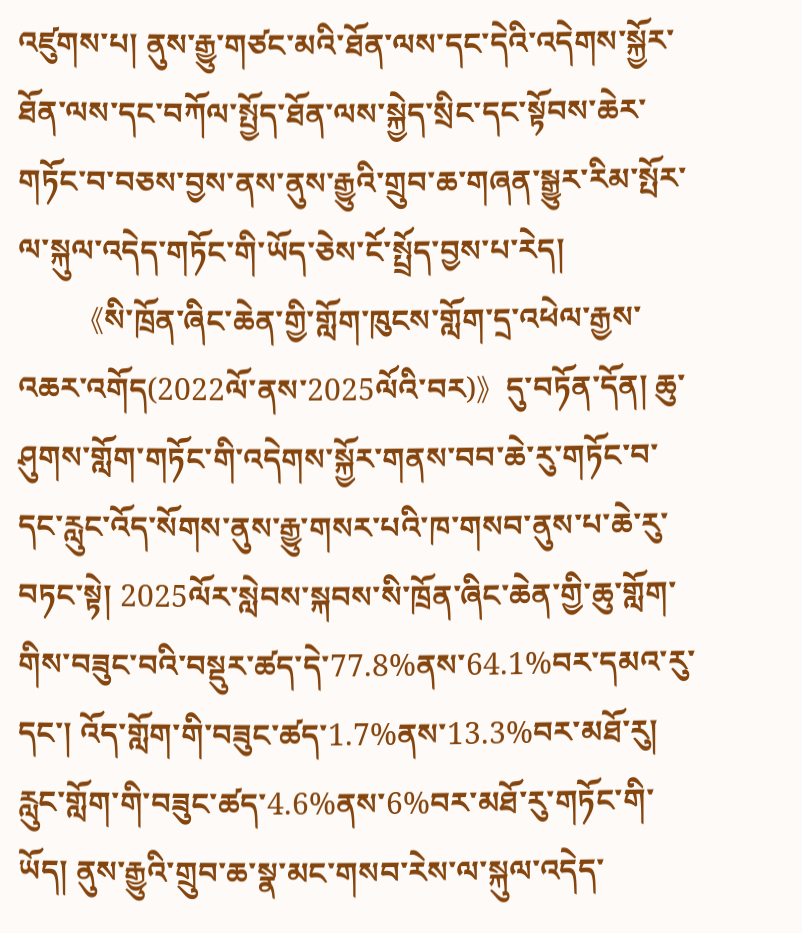འཛུགས་པ། ནུས་རྒྱུ་གཙང་མའི་ཐོན་ལས་དང་དེའི་འདེགས་སྐྱོར་ཐོན་ལས་དང་བཀོལ་སྤྱོད་ཐོན་ལས་སྐྱེད་སྲིང་དང་སྟོབས་ཆེར་གཏོང་བ་བཅས་བྱས་ནས་ནུས་རྒྱུའི་གྲུབ་ཆ་གཞན་སྒྱུར་རིམ་སྤོར་ལ་སྐུལ་འདེད་གཏོང་གི་ཡོད་ཅེས་ངོ་སྤྲོད་བྱས་པ་རེད།
        《སི་ཁྲོན་ཞིང་ཆེན་གྱི་གློག་ཁུངས་གློག་དྲ་འཕེལ་རྒྱས་འཆར་འགོད(2022ལོ་ནས་2025ལོའི་བར)》དུ་བཏོན་དོན། ཆུ་ཤུགས་གློག་གཏོང་གི་འདེགས་སྐྱོར་གནས་བབ་ཆེ་རུ་གཏོང་བ་དང་རླུང་འོད་སོགས་ནུས་རྒྱུ་གསར་པའི་ཁ་གསབ་ནུས་པ་ཆེ་རུ་བཏང་སྟེ། 2025ལོར་སླེབས་སྐབས་སི་ཁྲོན་ཞིང་ཆེན་གྱི་ཆུ་གློག་གིས་བཟུང་བའི་བསྡུར་ཚད་དེ་77.8%ནས་64.1%བར་དམའ་རུ་དང་། འོད་གློག་གི་བཟུང་ཚད་1.7%ནས་13.3%བར་མཐོ་རུ། རླུང་གློག་གི་བཟུང་ཚད་4.6%ནས་6%བར་མཐོ་རུ་གཏོང་གི་ཡོད། ནུས་རྒྱུའི་གྲུབ་ཆ་སྣ་མང་གསབ་རེས་ལ་སྐུལ་འདེད་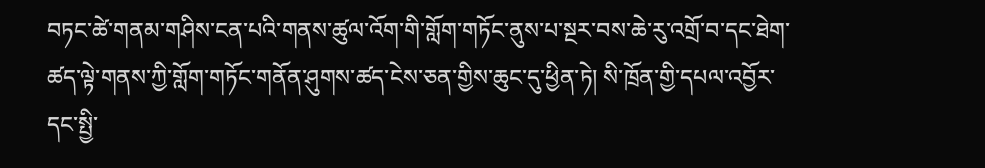བཏང་ཚེ་གནམ་གཤིས་ངན་པའི་གནས་ཚུལ་འོག་གི་གློག་གཏོང་ནུས་པ་སྔར་བས་ཆེ་རུ་འགྲོ་བ་དང་ཐེག་ཚད་ལྟེ་གནས་ཀྱི་གློག་གཏོང་གནོན་ཤུགས་ཚད་ངེས་ཅན་གྱིས་ཆུང་དུ་ཕྱིན་ཏེ། སི་ཁྲོན་གྱི་དཔལ་འབྱོར་དང་སྤྱི་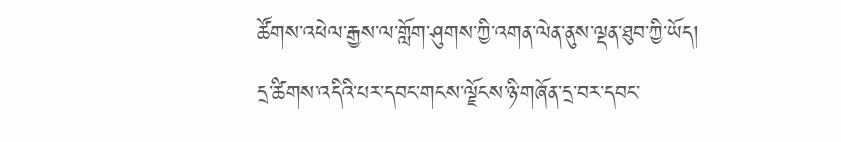ཚོགས་འཕེལ་རྒྱས་ལ་གློག་ཤུགས་ཀྱི་འགན་ལེན་ནུས་ལྡན་ཐུབ་ཀྱི་ཡོད།
དྲ་ཚིགས་འདིའི་པར་དབང་གངས་ལྗོངས་ཉི་གཞོན་དྲ་བར་དབང་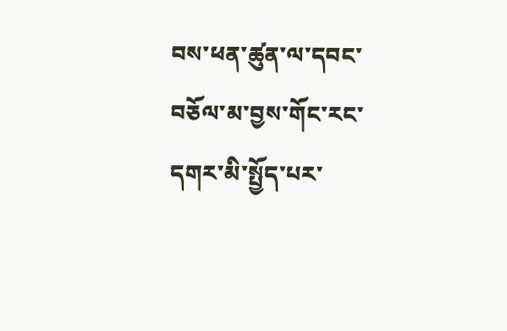བས་ཕན་ཚུན་ལ་དབང་བཅོལ་མ་བྱས་གོང་རང་དགར་མི་སྤྱོད་པར་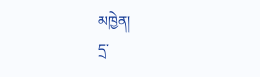མཁྱེན།
དྲ་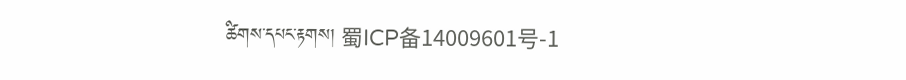ཚིགས་དཔང་རྟགས། 蜀ICP备14009601号-1